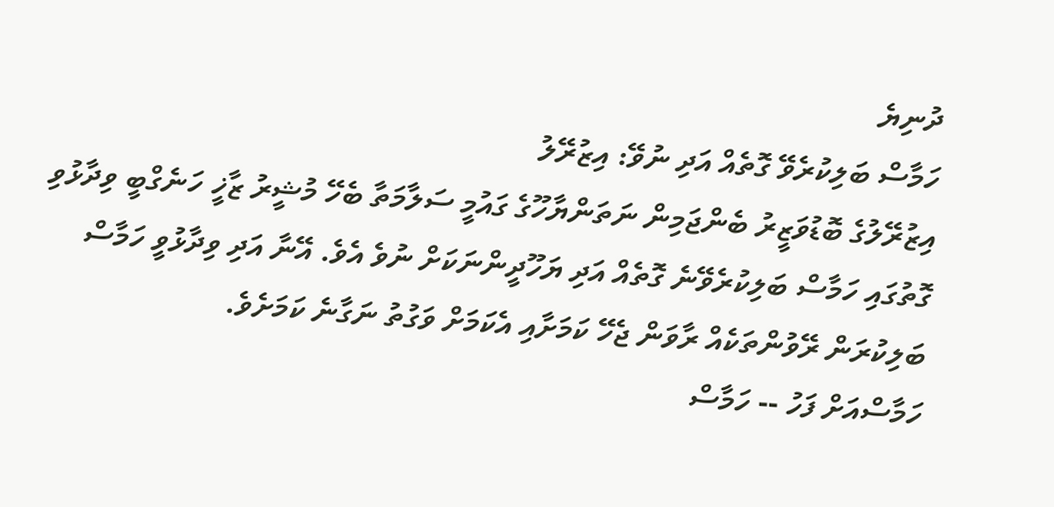ދުނިޔެ
ހަމާސް ބަލިކުރެވޭ ގޮތެއް އަދި ނުވޭ: އިޒުރޭލު
އިޒުރޭލުގެ ބޮޑުވަޒީރު ބެންޖަމިން ނަތަންޔާހޫގެ ގައުމީ ސަލާމަތާ ބެހޭ މުޝީރު ޒާޚީ ހަނެގްބީ ވިދާޅުވި ގޮތުގައި ހަމާސް ބަލިކުރެވޭނެ ގޮތެއް އަދި ޔަހޫދީންނަކަށް ނުވެ އެވެ. އޭނާ އަދި ވިދާޅުވީ ހަމާސް ބަލިކުރަން ރޭވުންތަކެއް ރާވަން ޖެހޭ ކަމަށާއި އެކަމަށް ވަގުތު ނަގާނެ ކަމަށެވެ.
ހަމާސްއަށް ފަހު -- ހަމާސް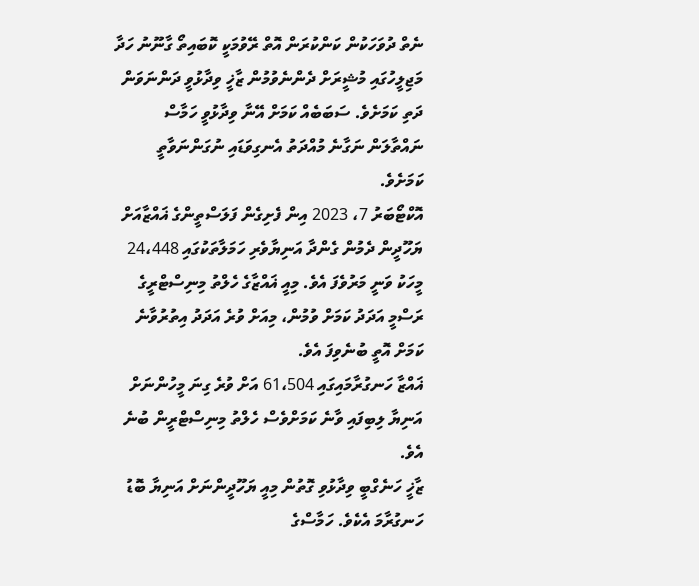ނެތް ދުވަހަކުން ކަންކުރަން އޮތް ރޭވުމަކީ ކޮބައިތޯ ގާނޫނު ހަދާ މަޖިލީހުގައި މުޝީރަށް ދެންނެވުމުން ޒާޚީ ވިދާޅުވީ ދަންނަވަން ދަތި ކަމަށެވެ. ސަބަބެއް ކަމަށް އޭނާ ވިދާޅުވީ ހަމާސް ނައްތާލަން ނަގާނެ މުއްދަތު އެނގިވަޑައި ނުގަންނަވާތީ ކަމަށެވެ.
އޮކްޓޯބަރު 7، 2023 އިން ފެށިގެން ފަލަސްތީންގެ ޣައްޒާއަށް ޔަހޫދީން ދެމުން ގެންދާ އަނިޔާވެރި ހަމަލާތަކުގައި 24،448 މީހަކު ވަނީ މަރުވެފަ އެވެ. މިއީ ޣައްޒާގެ ހެލްތު މިނިސްޓްރީގެ ރަސްމީ އަދަދު ކަމަށް ވުމުން، މިއަށް ވުރެ އަދަދު އިތުރުވާނެ ކަމަށް އޮތީ ބުނެވިފަ އެވެ.
ޣައްޒާ ހަނގުރާމައިގައި 61،504 އަށް ވުރެ ގިނަ މީހުންނަށް އަނިޔާ ލިބިފައި ވާނެ ކަމަށްވެސް ހެލްތު މިނިސްޓްރީން ބުނެ އެވެ.
ޒާޚީ ހަނެގްބީ ވިދާޅުވި ގޮތުން މިއީ ޔަހޫދީންނަށް އަނިޔާ ބޮޑު ހަނގުރާމަ އެކެވެ. ހަމާސްގެ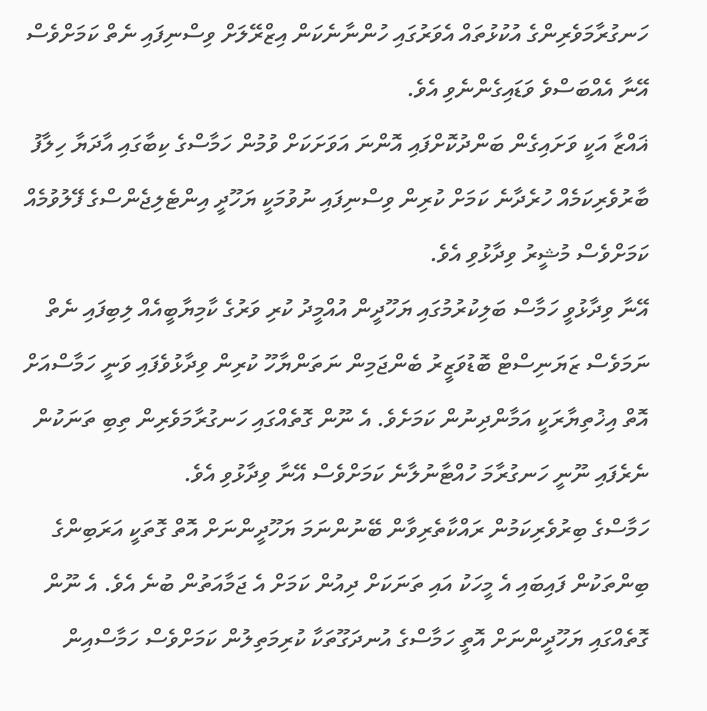ހަނގުރާމަވެރިންގެ އުކުޅުތައް އެވަރުގައި ހުންނާނެކަން އިޒްރޭލަށް ވިސްނިފައި ނެތް ކަމަށްވެސް އޭނާ އެއްބަސްވެ ވަޑައިގެންނެވި އެވެ.
ޣައްޒާ އަކީ ވަށައިގެން ބަންދުކޮށްފައި އޮންނަ އަވަށަކަށް ވުމުން ހަމާސްގެ ކިބާގައި އާދަޔާ ހިލާފު ބާރުވެރިކަމެއް ހުރެދާނެ ކަމަށް ކުރިން ވިސްނިފައި ނުވުމަކީ ޔަހޫދީ އިންޓެލިޖެންސްގެ ފޭލުވުމެއް ކަމަށްވެސް މުޝީރު ވިދާޅުވި އެވެ.
އޭނާ ވިދާޅުވީ ހަމާސް ބަލިކުރުމުގައި ޔަހޫދީން އުއްމީދު ކުރި ވަރުގެ ކާމިޔާބީއެއް ލިބިފައި ނެތް ނަމަވެސް ޒަޔަނިސްޓް ބޮޑުވަޒީރު ބެންޖަމިން ނަތަންޔާހޫ ކުރިން ވިދާޅުވެފައި ވަނީ ހަމާސްއަށް އޮތް އިޚުތިޔާރަކީ އަމާންދިނުން ކަމަށެވެ. އެ ނޫން ގޮތެއްގައި ހަނގުރާމަވެރިން ތިބި ތަނަކުން ނެރެފައި ނޫނީ ހަނގުރާމަ ހުއްޓާނުލާނެ ކަމަށްވެސް އޭނާ ވިދާޅުވި އެވެ.
ހަމާސްގެ ބިރުވެރިކަމުން ރައްކާތެރިވާން ބޭނުންނަމަ ޔަހޫދީންނަށް އޮތް ގޮތަކީ އަރަބިންގެ ބިންތަކުން ފައިބައި އެ މީހަކު އައި ތަނަކަށް ދިއުން ކަމަށް އެ ޖަމާއަތުން ބުނެ އެވެ. އެ ނޫން ގޮތެއްގައި ޔަހޫދީންނަށް އޮތީ ހަމާސްގެ އުނދަގޫތަކާ ކުރިމަތިލުން ކަމަށްވެސް ހަމާސްއިން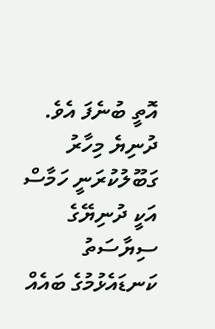އޮތީ ބުނެފަ އެވެ.
ދުނިޔެ މިހާރު ގަބޫލުކުރަނީ ހަމާސް އަކީ ދުނިޔޭގެ ސިޔާސަތު ކަނޑައެޅުމުގެ ބައެއް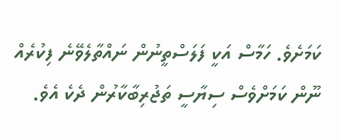ކަމަށެވެ. ހަމާސް އަކީ ފަލަސްތީނުން ނައްތާލެވޭނެ ފިކުރެއް ނޫން ކަމަށްވެސް ސިޔާސީ ތަޖުރިބާކާރުން ދެކެ އެވެ.